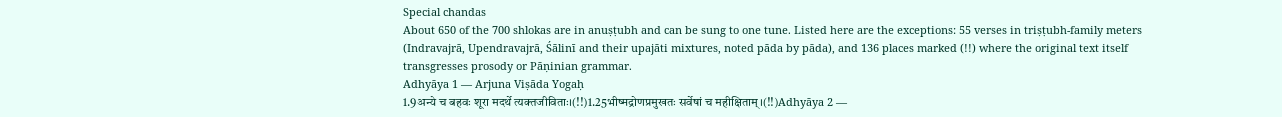Special chandas
About 650 of the 700 shlokas are in anuṣṭubh and can be sung to one tune. Listed here are the exceptions: 55 verses in triṣṭubh-family meters (Indravajrā, Upendravajrā, Śālinī and their upajāti mixtures, noted pāda by pāda), and 136 places marked (!!) where the original text itself transgresses prosody or Pāṇinian grammar.
Adhyāya 1 — Arjuna Viṣāda Yogaḥ
1.9अन्ये च बहवः शूरा मदर्थे त्यक्तजीविताः।(!!)1.25भीष्मद्रोणप्रमुखतः सर्वेषां च महीक्षिताम्।(!!)Adhyāya 2 —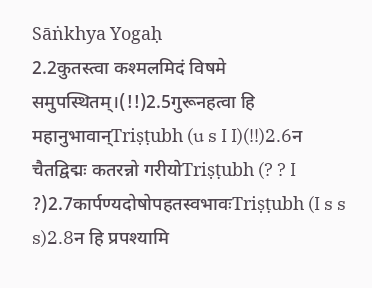Sāṅkhya Yogaḥ
2.2कुतस्त्वा कश्मलमिदं विषमे समुपस्थितम्।(!!)2.5गुरूनहत्वा हि महानुभावान्Triṣṭubh (u s I I)(!!)2.6न चैतद्विद्मः कतरन्नो गरीयोTriṣṭubh (? ? I ?)2.7कार्पण्यदोषोपहतस्वभावःTriṣṭubh (I s s s)2.8न हि प्रपश्यामि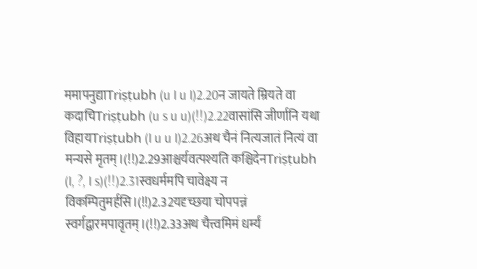ममापनुद्याTriṣṭubh (u I u I)2.20न जायते म्रियते वा कदाचिTriṣṭubh (u s u u)(!!)2.22वासांसि जीर्णानि यथा विहायTriṣṭubh (I u u I)2.26अथ चैनं नित्यजातं नित्यं वा मन्यसे मृतम्।(!!)2.29आश्चर्यवत्पश्यति कश्चिदेनTriṣṭubh (I, ?, I s)(!!)2.31स्वधर्ममपि चावेक्ष्य न विकम्पितुमर्हसि।(!!)2.32यदृच्छया चोपपन्नं स्वर्गद्वारमपावृतम्।(!!)2.33अथ चैत्त्वमिमं धर्म्यं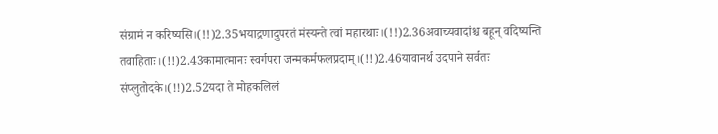संग्रामं न करिष्यसि।(!!)2.35भयाद्रणादुपरतं मंस्यन्ते त्वां महारथाः।(!!)2.36अवाच्यवादांश्च बहून् वदिष्यन्ति तवाहिताः।(!!)2.43कामात्मानः स्वर्गपरा जन्मकर्मफलप्रदाम्।(!!)2.46यावानर्थ उदपाने सर्वतः संप्लुतोदके।(!!)2.52यदा ते मोहकलिलं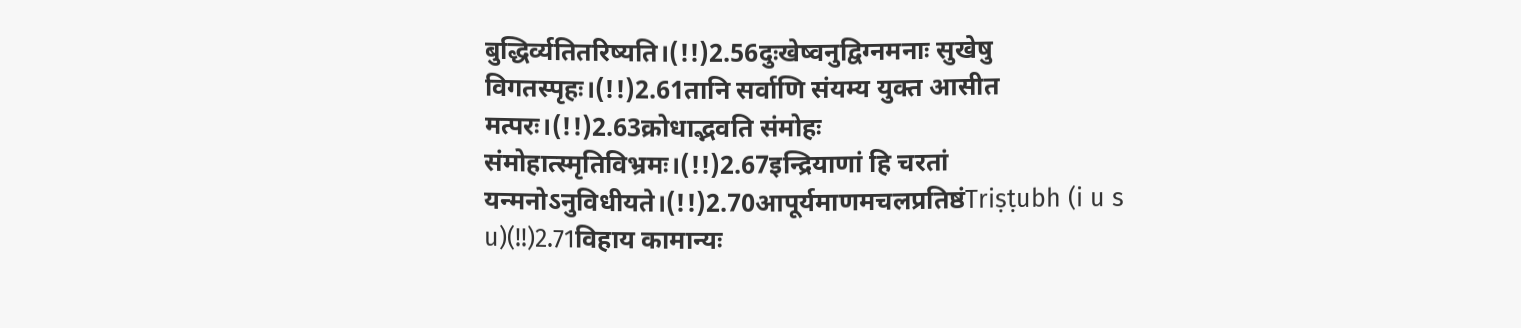बुद्धिर्व्यतितरिष्यति।(!!)2.56दुःखेष्वनुद्विग्नमनाः सुखेषु विगतस्पृहः।(!!)2.61तानि सर्वाणि संयम्य युक्त आसीत मत्परः।(!!)2.63क्रोधाद्भवति संमोहः संमोहात्स्मृतिविभ्रमः।(!!)2.67इन्द्रियाणां हि चरतां यन्मनोऽनुविधीयते।(!!)2.70आपूर्यमाणमचलप्रतिष्ठंTriṣṭubh (i u s u)(!!)2.71विहाय कामान्यः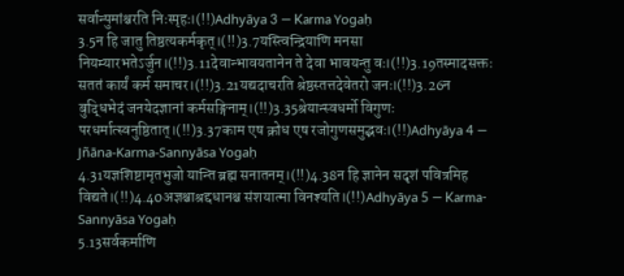सर्वान्पुमांश्चरति निःस्पृहः।(!!)Adhyāya 3 — Karma Yogaḥ
3.5न हि जातु तिष्ठत्यकर्मकृत्।(!!)3.7यस्त्विन्द्रियाणि मनसा नियम्यारभतेऽर्जुन।(!!)3.11देवान्भावयतानेन ते देवा भावयन्तु वः।(!!)3.19तस्मादसक्तः सततं कार्यं कर्म समाचर।(!!)3.21यद्यदाचरति श्रेष्ठस्तत्तदेवेतरो जनः।(!!)3.26न बुद्धिभेदं जनयेदज्ञानां कर्मसङ्गिनाम्।(!!)3.35श्रेयान्स्वधर्मो विगुणः परधर्मात्स्वनुष्ठितात्।(!!)3.37काम एष क्रोध एष रजोगुणसमुद्भवः।(!!)Adhyāya 4 — Jñāna-Karma-Sannyāsa Yogaḥ
4.31यज्ञशिष्टामृतभुजो यान्ति ब्रह्म सनातनम्।(!!)4.38न हि ज्ञानेन सदृशं पवित्रमिह विद्यते।(!!)4.40अज्ञश्चाश्रद्दधानश्च संशयात्मा विनश्यति।(!!)Adhyāya 5 — Karma-Sannyāsa Yogaḥ
5.13सर्वकर्माणि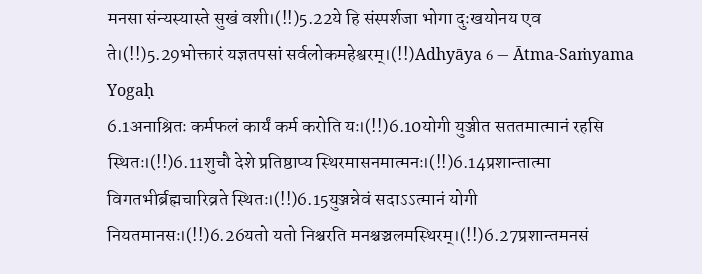मनसा संन्यस्यास्ते सुखं वशी।(!!)5.22ये हि संस्पर्शजा भोगा दुःखयोनय एव ते।(!!)5.29भोक्तारं यज्ञतपसां सर्वलोकमहेश्वरम्।(!!)Adhyāya 6 — Ātma-Saṁyama Yogaḥ
6.1अनाश्रितः कर्मफलं कार्यं कर्म करोति यः।(!!)6.10योगी युञ्जीत सततमात्मानं रहसि स्थितः।(!!)6.11शुचौ देशे प्रतिष्ठाप्य स्थिरमासनमात्मनः।(!!)6.14प्रशान्तात्मा विगतभीर्ब्रह्मचारिव्रते स्थितः।(!!)6.15युञ्जन्नेवं सदाऽऽत्मानं योगी नियतमानसः।(!!)6.26यतो यतो निश्चरति मनश्चञ्चलमस्थिरम्।(!!)6.27प्रशान्तमनसं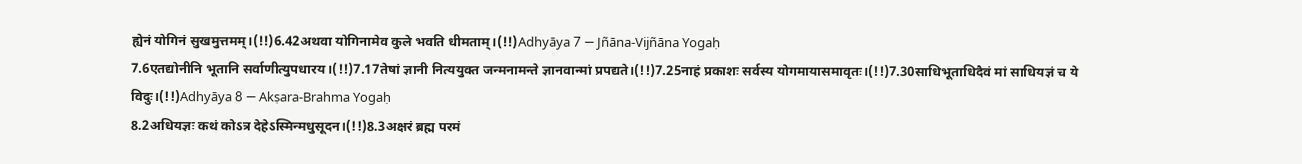ह्येनं योगिनं सुखमुत्तमम्।(!!)6.42अथवा योगिनामेव कुले भवति धीमताम्।(!!)Adhyāya 7 — Jñāna-Vijñāna Yogaḥ
7.6एतद्योनीनि भूतानि सर्वाणीत्युपधारय।(!!)7.17तेषां ज्ञानी नित्ययुक्त जन्मनामन्ते ज्ञानवान्मां प्रपद्यते।(!!)7.25नाहं प्रकाशः सर्वस्य योगमायासमावृतः।(!!)7.30साधिभूताधिदैवं मां साधियज्ञं च ये विदुः।(!!)Adhyāya 8 — Akṣara-Brahma Yogaḥ
8.2अधियज्ञः कथं कोऽत्र देहेऽस्मिन्मधुसूदन।(!!)8.3अक्षरं ब्रह्म परमं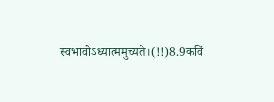स्वभावोऽध्यात्ममुच्यते।(!!)8.9कविं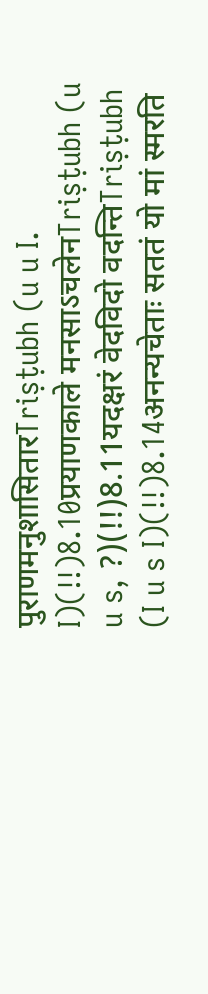पुराणमनुशासितारTriṣṭubh (u u I. I)(!!)8.10प्रयाणकाले मनसाऽचलेनTriṣṭubh (u u s, ?)(!!)8.11यदक्षरं वेदविदो वदन्तिTriṣṭubh (I u s I)(!!)8.14अनन्यचेताः सततं यो मां स्मरति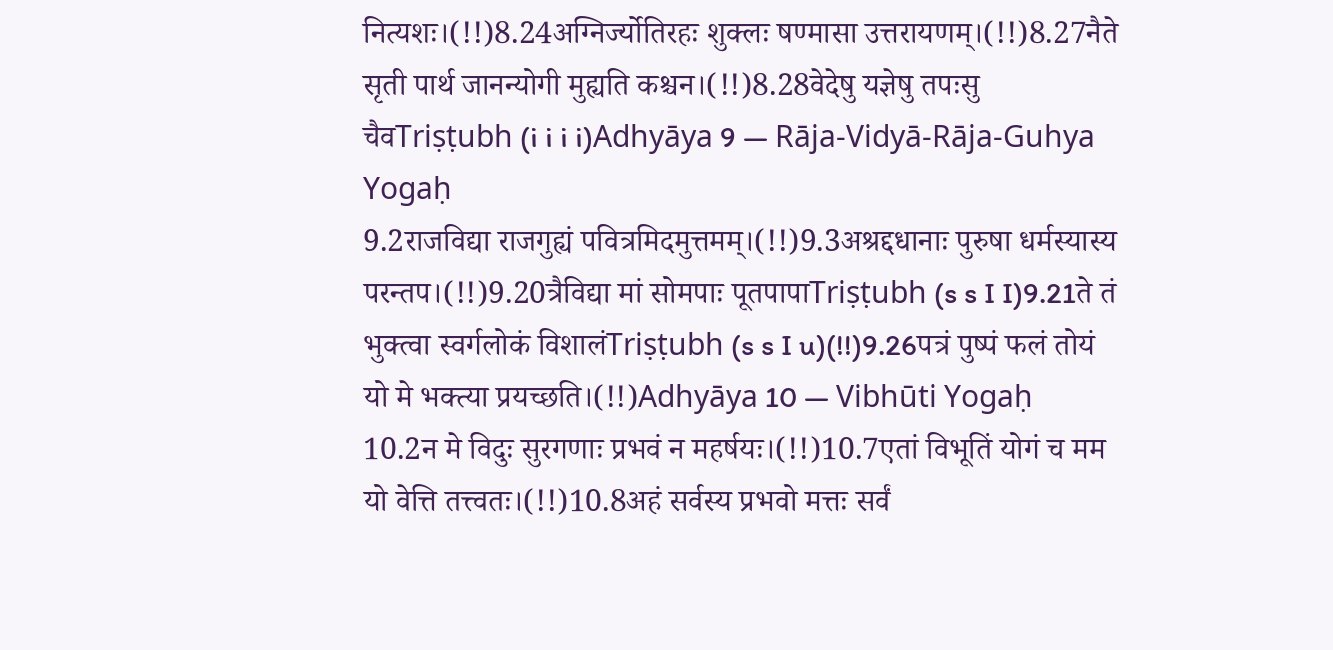नित्यशः।(!!)8.24अग्निर्ज्योतिरहः शुक्लः षण्मासा उत्तरायणम्।(!!)8.27नैते सृती पार्थ जानन्योगी मुह्यति कश्चन।(!!)8.28वेदेषु यज्ञेषु तपःसु चैवTriṣṭubh (i i i i)Adhyāya 9 — Rāja-Vidyā-Rāja-Guhya Yogaḥ
9.2राजविद्या राजगुह्यं पवित्रमिदमुत्तमम्।(!!)9.3अश्रद्दधानाः पुरुषा धर्मस्यास्य परन्तप।(!!)9.20त्रैविद्या मां सोमपाः पूतपापाTriṣṭubh (s s I I)9.21ते तं भुक्त्वा स्वर्गलोकं विशालंTriṣṭubh (s s I u)(!!)9.26पत्रं पुष्पं फलं तोयं यो मे भक्त्या प्रयच्छति।(!!)Adhyāya 10 — Vibhūti Yogaḥ
10.2न मे विदुः सुरगणाः प्रभवं न महर्षयः।(!!)10.7एतां विभूतिं योगं च मम यो वेत्ति तत्त्वतः।(!!)10.8अहं सर्वस्य प्रभवो मत्तः सर्वं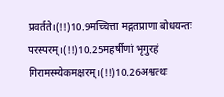प्रवर्तते।(!!)10.9मच्चित्ता मद्गतप्राणा बोधयन्तः परस्परम्।(!!)10.25महर्षीणां भृगुरहं गिरामस्म्येकमक्षरम्।(!!)10.26अश्वत्थः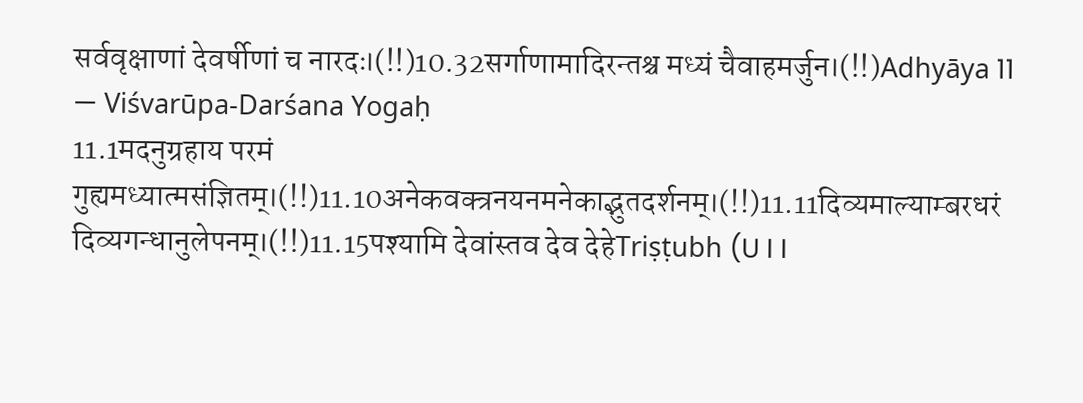सर्ववृक्षाणां देवर्षीणां च नारदः।(!!)10.32सर्गाणामादिरन्तश्च मध्यं चैवाहमर्जुन।(!!)Adhyāya 11 — Viśvarūpa-Darśana Yogaḥ
11.1मदनुग्रहाय परमं गुह्यमध्यात्मसंज्ञितम्।(!!)11.10अनेकवक्त्रनयनमनेकाद्भुतदर्शनम्।(!!)11.11दिव्यमाल्याम्बरधरं दिव्यगन्धानुलेपनम्।(!!)11.15पश्यामि देवांस्तव देव देहेTriṣṭubh (U I I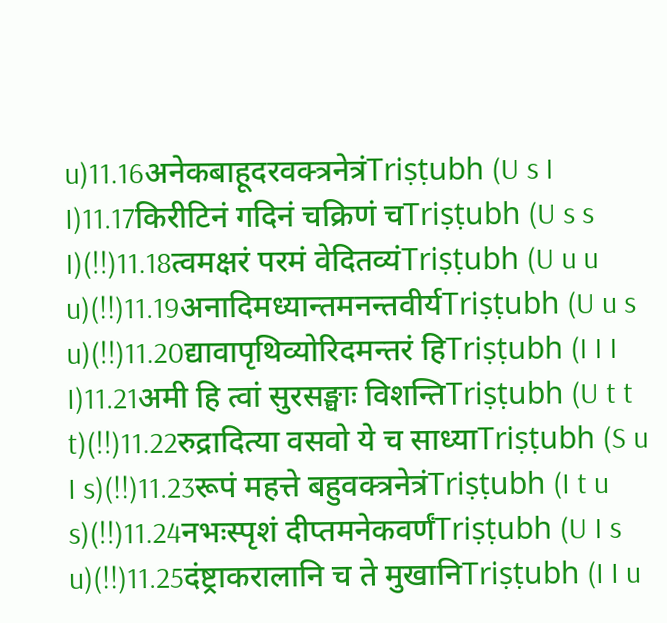u)11.16अनेकबाहूदरवक्त्रनेत्रंTriṣṭubh (U s I I)11.17किरीटिनं गदिनं चक्रिणं चTriṣṭubh (U s s I)(!!)11.18त्वमक्षरं परमं वेदितव्यंTriṣṭubh (U u u u)(!!)11.19अनादिमध्यान्तमनन्तवीर्यTriṣṭubh (U u s u)(!!)11.20द्यावापृथिव्योरिदमन्तरं हिTriṣṭubh (I I I I)11.21अमी हि त्वां सुरसङ्घाः विशन्तिTriṣṭubh (U t t t)(!!)11.22रुद्रादित्या वसवो ये च साध्याTriṣṭubh (S u I s)(!!)11.23रूपं महत्ते बहुवक्त्रनेत्रंTriṣṭubh (I t u s)(!!)11.24नभःस्पृशं दीप्तमनेकवर्णंTriṣṭubh (U I s u)(!!)11.25दंष्ट्राकरालानि च ते मुखानिTriṣṭubh (I I u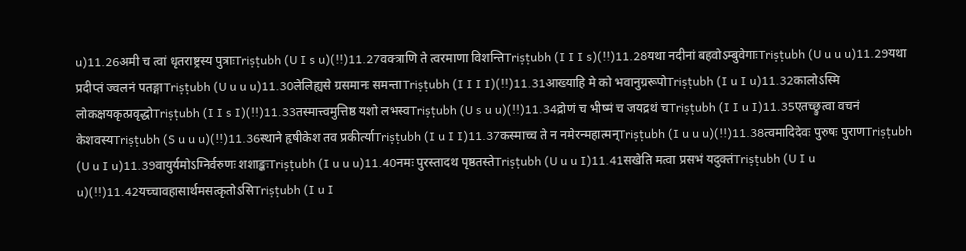u)11.26अमी च त्वां धृतराष्ट्रस्य पुत्राःTriṣṭubh (U I s u)(!!)11.27वक्त्राणि ते त्वरमाणा विशन्तिTriṣṭubh (I I I s)(!!)11.28यथा नदीनां बहवोऽम्बुवेगाःTriṣṭubh (U u u u)11.29यथा प्रदीप्तं ज्वलनं पतङ्गाTriṣṭubh (U u u u)11.30लेलिह्यसे ग्रसमानः समन्ताTriṣṭubh (I I I I)(!!)11.31आख्याहि मे को भवानुग्ररूपोTriṣṭubh (I u I u)11.32कालोऽस्मि लोकक्षयकृत्प्रवृद्धोTriṣṭubh (I I s I)(!!)11.33तस्मात्त्वमुत्तिष्ठ यशो लभस्वTriṣṭubh (U s u u)(!!)11.34द्रोणं च भीष्मं च जयद्रथं चTriṣṭubh (I I u I)11.35एतच्छ्रुत्वा वचनं केशवस्यTriṣṭubh (S u u u)(!!)11.36स्थाने हृषीकेश तव प्रकीर्त्याTriṣṭubh (I u I I)11.37कस्माच्च ते न नमेरन्महात्मन्Triṣṭubh (I u u u)(!!)11.38त्वमादिदेवः पुरुषः पुराणTriṣṭubh (U u I u)11.39वायुर्यमोऽग्निर्वरुणः शशाङ्कःTriṣṭubh (I u u u)11.40नमः पुरस्तादथ पृष्ठतस्तेTriṣṭubh (U u u I)11.41सखेति मत्वा प्रसभं यदुक्तंTriṣṭubh (U I u u)(!!)11.42यच्चावहासार्थमसत्कृतोऽसिTriṣṭubh (I u I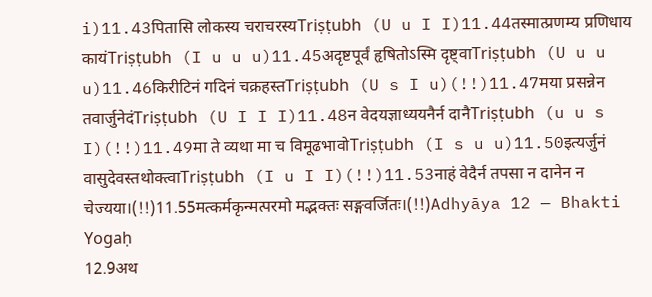i)11.43पितासि लोकस्य चराचरस्यTriṣṭubh (U u I I)11.44तस्मात्प्रणम्य प्रणिधाय कायंTriṣṭubh (I u u u)11.45अदृष्टपूर्वं हृषितोऽस्मि दृष्ट्वाTriṣṭubh (U u u u)11.46किरीटिनं गदिनं चक्रहस्तTriṣṭubh (U s I u)(!!)11.47मया प्रसन्नेन तवार्जुनेदंTriṣṭubh (U I I I)11.48न वेदयज्ञाध्ययनैर्न दानैTriṣṭubh (u u s I)(!!)11.49मा ते व्यथा मा च विमूढभावोTriṣṭubh (I s u u)11.50इत्यर्जुनं वासुदेवस्तथोक्त्वाTriṣṭubh (I u I I)(!!)11.53नाहं वेदैर्न तपसा न दानेन न चेज्यया।(!!)11.55मत्कर्मकृन्मत्परमो मद्भक्तः सङ्गवर्जितः।(!!)Adhyāya 12 — Bhakti Yogaḥ
12.9अथ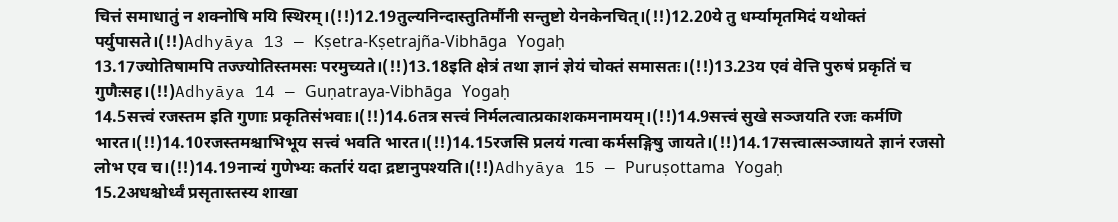चित्तं समाधातुं न शक्नोषि मयि स्थिरम्।(!!)12.19तुल्यनिन्दास्तुतिर्मौनी सन्तुष्टो येनकेनचित्।(!!)12.20ये तु धर्म्यामृतमिदं यथोक्तं पर्युपासते।(!!)Adhyāya 13 — Kṣetra-Kṣetrajña-Vibhāga Yogaḥ
13.17ज्योतिषामपि तज्ज्योतिस्तमसः परमुच्यते।(!!)13.18इति क्षेत्रं तथा ज्ञानं ज्ञेयं चोक्तं समासतः।(!!)13.23य एवं वेत्ति पुरुषं प्रकृतिं च गुणैःसह।(!!)Adhyāya 14 — Guṇatraya-Vibhāga Yogaḥ
14.5सत्त्वं रजस्तम इति गुणाः प्रकृतिसंभवाः।(!!)14.6तत्र सत्त्वं निर्मलत्वात्प्रकाशकमनामयम्।(!!)14.9सत्त्वं सुखे सञ्जयति रजः कर्मणि भारत।(!!)14.10रजस्तमश्चाभिभूय सत्त्वं भवति भारत।(!!)14.15रजसि प्रलयं गत्वा कर्मसङ्गिषु जायते।(!!)14.17सत्त्वात्सञ्जायते ज्ञानं रजसो लोभ एव च।(!!)14.19नान्यं गुणेभ्यः कर्तारं यदा द्रष्टानुपश्यति।(!!)Adhyāya 15 — Puruṣottama Yogaḥ
15.2अधश्चोर्ध्वं प्रसृतास्तस्य शाखा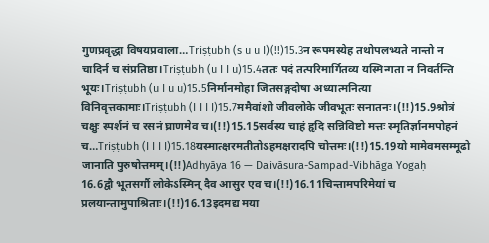गुणप्रवृद्धा विषयप्रवाला…Triṣṭubh (s u u I)(!!)15.3न रूपमस्येह तथोपलभ्यते नान्तो न चादिर्न च संप्रतिष्ठा।Triṣṭubh (u I I u)15.4ततः पदं तत्परिमार्गितव्य यस्मिन्गता न निवर्तन्ति भूयः।Triṣṭubh (u I u u)15.5निर्मानमोहा जितसङ्गदोषा अध्यात्मनित्या विनिवृत्तकामाः।Triṣṭubh (I I I I)15.7ममैवांशो जीवलोके जीवभूतः सनातनः।(!!)15.9श्रोत्रं चक्षुः स्पर्शनं च रसनं घ्राणमेव च।(!!)15.15सर्वस्य चाहं हृदि सन्निविष्टो मत्तः स्मृतिर्ज्ञानमपोहनं च…Triṣṭubh (I I I I)15.18यस्मात्क्षरमतीतोऽहमक्षरादपि चोत्तमः।(!!)15.19यो मामेवमसम्मूढो जानाति पुरुषोत्तमम्।(!!)Adhyāya 16 — Daivāsura-Sampad-Vibhāga Yogaḥ
16.6द्वौ भूतसर्गौ लोकेऽस्मिन् दैव आसुर एव च।(!!)16.11चिन्तामपरिमेयां च प्रलयान्तामुपाश्रिताः।(!!)16.13इदमद्य मया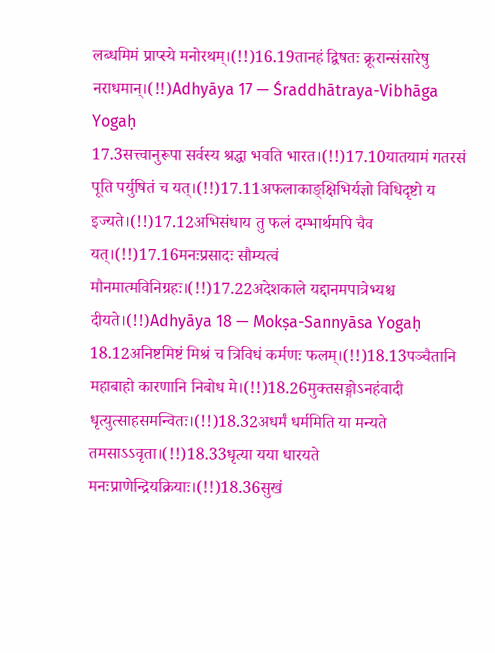लब्धमिमं प्राप्स्ये मनोरथम्।(!!)16.19तानहं द्विषतः क्रूरान्संसारेषु नराधमान्।(!!)Adhyāya 17 — Śraddhātraya-Vibhāga Yogaḥ
17.3सत्त्वानुरूपा सर्वस्य श्रद्धा भवति भारत।(!!)17.10यातयामं गतरसं पूति पर्युषितं च यत्।(!!)17.11अफलाकाङ्क्षिभिर्यज्ञो विधिदृष्टो य इज्यते।(!!)17.12अभिसंधाय तु फलं दम्भार्थमपि चैव यत्।(!!)17.16मनःप्रसादः सौम्यत्वं मौनमात्मविनिग्रहः।(!!)17.22अदेशकाले यद्दानमपात्रेभ्यश्च दीयते।(!!)Adhyāya 18 — Mokṣa-Sannyāsa Yogaḥ
18.12अनिष्टमिष्टं मिश्रं च त्रिविधं कर्मणः फलम्।(!!)18.13पञ्चैतानि महाबाहो कारणानि निबोध मे।(!!)18.26मुक्तसङ्गोऽनहंवादी धृत्युत्साहसमन्वितः।(!!)18.32अधर्मं धर्ममिति या मन्यते तमसाऽऽवृता।(!!)18.33धृत्या यया धारयते मनःप्राणेन्द्रियक्रियाः।(!!)18.36सुखं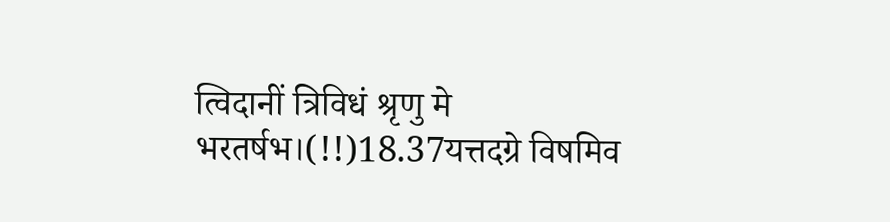त्विदानीं त्रिविधं श्रृणु मे भरतर्षभ।(!!)18.37यत्तदग्रे विषमिव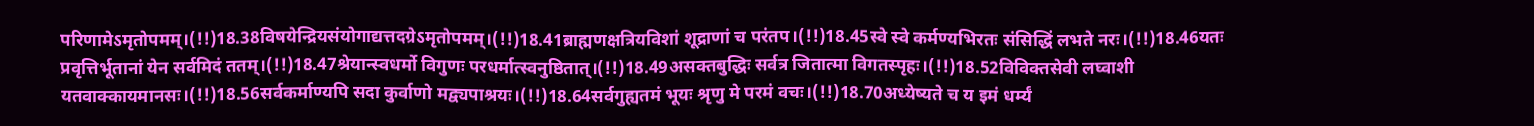परिणामेऽमृतोपमम्।(!!)18.38विषयेन्द्रियसंयोगाद्यत्तदग्रेऽमृतोपमम्।(!!)18.41ब्राह्मणक्षत्रियविशां शूद्राणां च परंतप।(!!)18.45स्वे स्वे कर्मण्यभिरतः संसिद्धिं लभते नरः।(!!)18.46यतः प्रवृत्तिर्भूतानां येन सर्वमिदं ततम्।(!!)18.47श्रेयान्स्वधर्मो विगुणः परधर्मात्स्वनुष्ठितात्।(!!)18.49असक्तबुद्धिः सर्वत्र जितात्मा विगतस्पृहः।(!!)18.52विविक्तसेवी लघ्वाशी यतवाक्कायमानसः।(!!)18.56सर्वकर्माण्यपि सदा कुर्वाणो मद्व्यपाश्रयः।(!!)18.64सर्वगुह्यतमं भूयः श्रृणु मे परमं वचः।(!!)18.70अध्येष्यते च य इमं धर्म्यं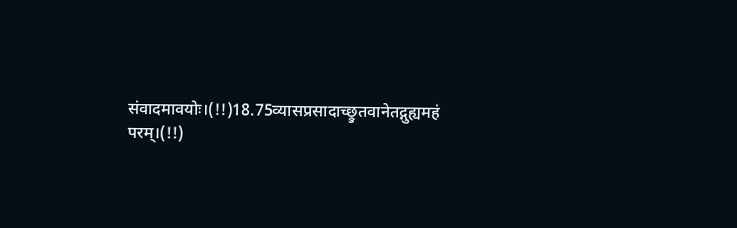संवादमावयोः।(!!)18.75व्यासप्रसादाच्छ्रुतवानेतद्गुह्यमहं परम्।(!!)